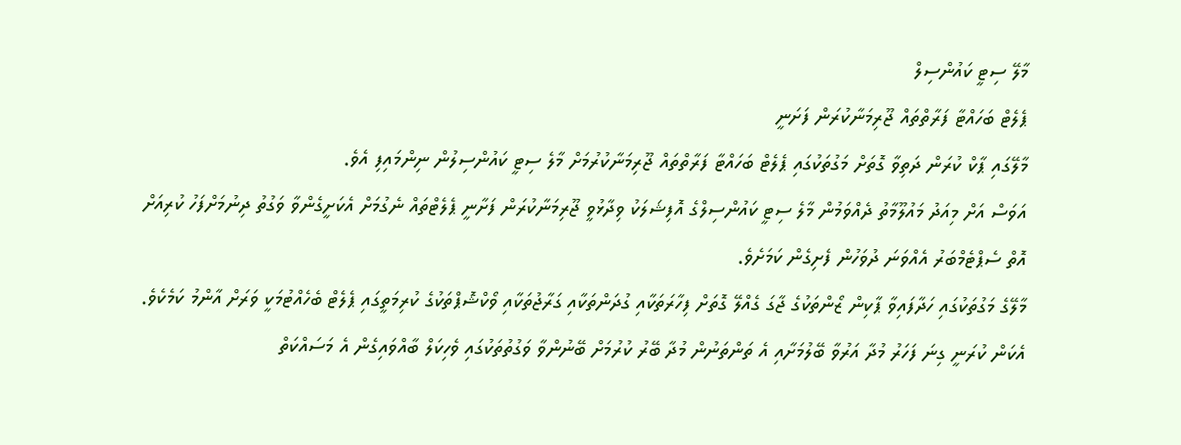މާލޭ ސިޓީ ކައުންސިލް
ޕެލެޓް ބަހައްޓާ ފަރާތްތައް ޖޫރިމަނާކުރަން ފަށަނީ
މާލޭގައި ޕާކް ކުރަން ދަތިވާ ގޮތަށް މަގުތަކުގައި ޕެލެޓް ބަހައްޓާ ފަރާތްތައް ޖޫރިމަނާކުރުމަށް މާލެ ސިޓީ ކައުންސިލުން ނިންމައިފި އެވެ.
އަވަސް އަށް މިއަދު މައުލޫމާތު ދެއްވަމުން މާލެ ސިޓީ ކައުންސިލްގެ އޮފިޝަލަކު ވިދާޅުވީ ޖޫރިމަނާކުރަން ފަށާނީ ޕެލެޓްތައް ނެގުމަށް އެކަށީގެންވާ ވަގުތު ދިނުމަށްފަހު ކުރިއަށް އޮތް ސެޕްޓެމްބަރު އެއްވަނަ ދުވަހުން ފެށިގެން ކަމަށެވެ.
މާލޭގެ މަގުތަކުގައި ހަދާފައިވާ ޕާކިން ޒޯންތަކުގެ ޖާގަ ގެއްލޭ ގޮތަށް ފިހާރަތަކާއި ގުދަންތަކާއި ގަރާޖުތަކާއި ވޯކްޝޮޕްތަކުގެ ކުރިމަތީގައި ޕެލެޓް ބެހެއްޓުމަކީ ވަރަށް އާންމު ކަމެކެވެ. އެކަން ކުރަނީ ގިނަ ފަހަރު މުދާ އަރުވާ ބޭލުމަށާއި އެ ތަންތަނުން މުދާ ބޭރު ކުރުމަށް ބޭނުންވާ ވަގުތުތަކުގައި ވެހިކަލް ބާއްވައިގެން އެ މަސައްކަތް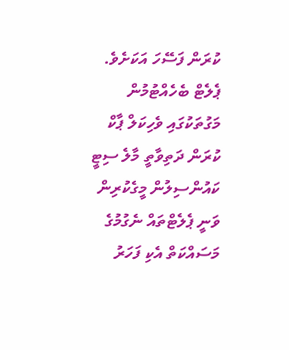ކުރަން ފަސޭހަ އަކަށެވެ.
ޕެލެޓް ބެހެއްޓުމުން މަގުތަކުގައި ވެހިކަލް ޕާކް ކުރަން ދަތިވާތީ މާލެ ސިޓީ ކައުންސިލުން މީގެކުރިން ވަނީ ޕެލެޓްތައް ނެގުމުގެ މަސައްކަތް އެކި ފަހަރު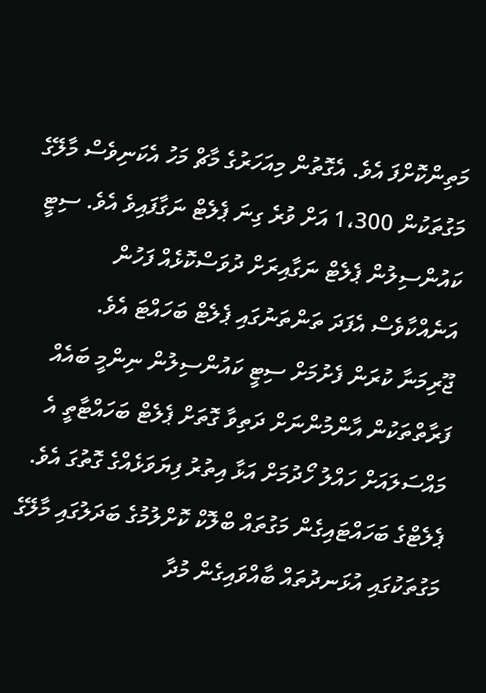މަތިންކޮށްފަ އެވެ. އެގޮތުން މިއަހަރުގެ މާޗް މަހު އެކަނިވެސް މާލޭގެ މަގުތަކުން 1،300 އަށް ވުރެ ގިނަ ޕެލެޓް ނަގާފައިވެ އެވެ. ސިޓީ ކައުންސިލުން ޕެލެޓް ނަގާއިރަށް ދުވަސްކޮޅެއް ފަހުން އަނެއްކާވެސް އެފަދަ ތަންތަނުގައި ޕެލެޓް ބަހައްޓަ އެވެ.
ޖޫރިމަނާ ކުރަން ފެށުމަށް ސިޓީ ކައުންސިލުން ނިންމީ ބައެއް ފަރާތްތަކުން އާންމުންނަށް ދަތިވާ ގޮތަށް ޕެލެޓް ބަހައްޓާތީ އެ މައްސަލައަށް ހައްލު ހޯދުމަށް އަޅާ އިތުރު ފިޔަވަޅެއްގެ ގޮތުގަ އެވެ.
ޕެލެޓްގެ ބަހައްޓައިގެން މަގުތައް ބްލޮކް ކޮށްލުމުގެ ބަދަލުގައި މާލޭގެ މަގުތަކުގައި އުޅަނދުތައް ބާއްވައިގެން މުދާ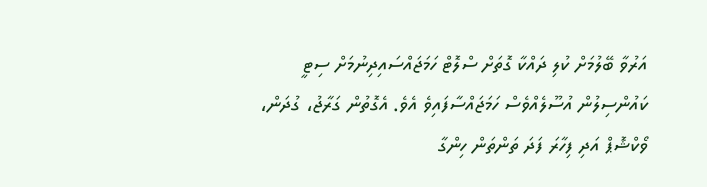އަރުވާ ބޭލުމަށް ކުލި ދައްކާ ގޮތަށް ސްލޮޓް ހަމަޖައްސައިދިނުމަށް ސިޓީ ކައުންސިލުން އުސޫލެއްވެސް ހަމަޖައްސާފައިވެ އެވެ. އެގޮތުން ގަރާޖު، ގުދަން، ވޯކްޝޮޕް އަދި ފިހާރަ ފަދަ ތަންތަން ހިންގާ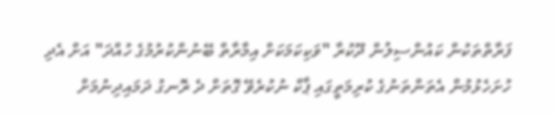ފަރާތްތަކުން ކައުންސިލުން ދޫކުރާ "ވަކިކަމަކަށް އިމާރާތް ބޭނުންކުރުމުގެ ހުއްދަ" އަށް އެދި ހުށަހެޅުމުން އެތަންތަނުގެ ކުރިމަތީގައި ޕާކް ނުކުރެވޭ ގޮތަށް ދެ ރޮނގު ދަމައިދިނުމަށް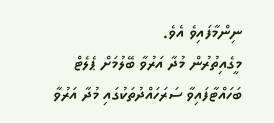ނިންމާފައިވެ އެވެ.
މީގެއިތުރުން މުދާ އަރުވާ ބޭލުމަށް ޕެލެޓް ބަހައްޓާފައިވާ ސަރަހައްދުތަކުގައި މުދާ އަރުވާ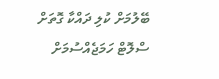ބޭލުމަށް ކުލި ދައްކާ ގޮތަށް ސްލޮޓް ހަމަޖެއްސުމަށް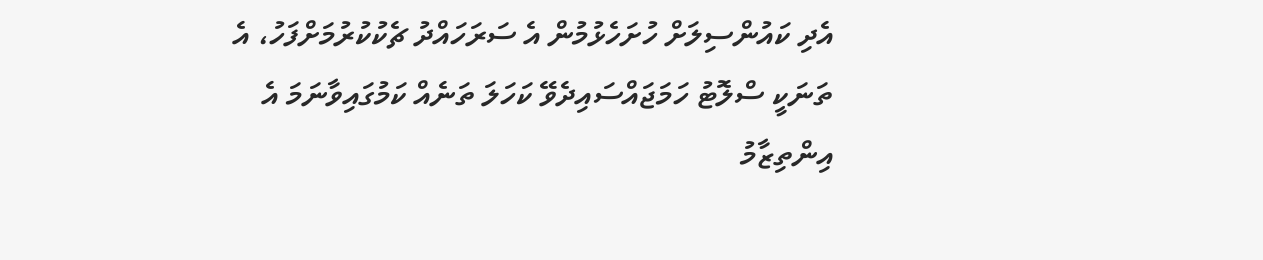އެދި ކައުންސިލަށް ހުށަހެޅުމުން އެ ސަރަހައްދު ޗެކުކުރުމަށްފަހު، އެ ތަނަކީ ސްލޮޓު ހަމަޖައްސައިދެވޭ ކަހަލަ ތަނެއް ކަމުގައިވާނަމަ އެ އިންތިޒާމު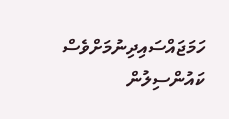ހަމަޖައްސައިދިނުމަށްވެސް ކައުންސިލުން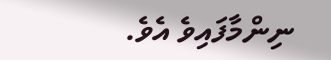ނިންމާފައިވެ އެވެ.